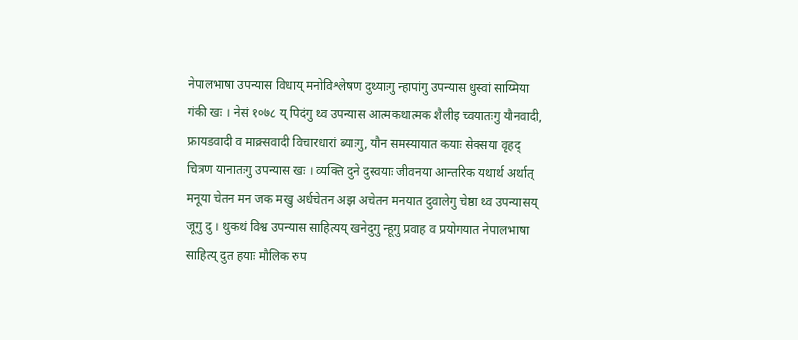नेपालभाषा उपन्यास विधाय् मनोविश्लेषण दुथ्याःगु न्हापांगु उपन्यास धुस्वां साय्मिया गंकी खः । नेसं १०७८ य् पिदंगु थ्व उपन्यास आत्मकथात्मक शैलीइ च्वयातःगु यौनवादी, फ्रायडवादी व माक्र्सवादी विचारधारां ब्याःगु, यौन समस्यायात कयाः सेक्सया वृहद् चित्रण यानातःगु उपन्यास खः । व्यक्ति दुने दुस्वयाः जीवनया आन्तरिक यथार्थ अर्थात् मनूया चेतन मन जक मखु अर्धचेतन अझ अचेतन मनयात दुवालेगु चेष्ठा थ्व उपन्यासय् जूगु दु । थुकथं विश्व उपन्यास साहित्यय् खनेदुगु न्हूगु प्रवाह व प्रयोगयात नेपालभाषा साहित्य् दुत हयाः मौलिक रुप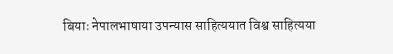बियाः नेपालभाषाया उपन्यास साहित्ययात विश्व साहित्यया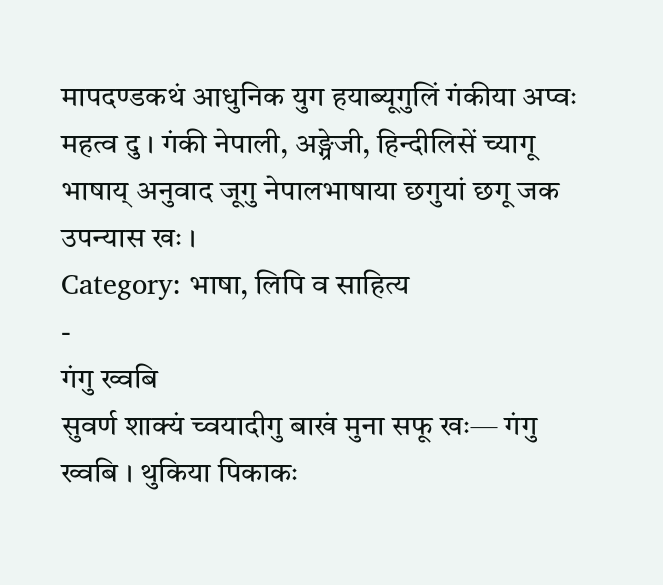मापदण्डकथं आधुनिक युग हयाब्यूगुलिं गंकीया अप्वः महत्व दु । गंकी नेपाली, अङ्ग्रेजी, हिन्दीलिसें च्यागू भाषाय् अनुवाद जूगु नेपालभाषाया छगुयां छगू जक उपन्यास खः ।
Category: भाषा, लिपि व साहित्य
-
गंगु ख्वबि
सुवर्ण शाक्यं च्वयादीगु बाखं मुना सफू खः— गंगु ख्वबि । थुकिया पिकाकः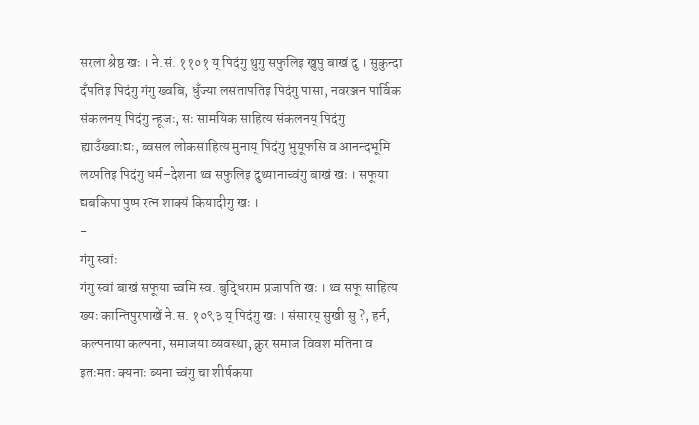सरला श्रेष्ठ खः । ने.सं. ११०१ य् पिदंगु थुगु सफुलिइ खुपु बाखं दु । सुकुन्दा दँपतिइ पिदंगु गंगु ख्वबि, धुँज्या लसतापतिइ पिदंगु पासा, नवरञ्जन पार्विक संकलनय् पिदंगु न्हूजः, सः सामयिक साहित्य संकलनय् पिदंगु ह्याउँख्वाःद्यः, ब्वसल लोकसाहित्य मुनाय् पिदंगु भुयूफसि व आनन्दभूमि लय्पतिइ पिदंगु धर्म–देशना थ्व सफुलिइ दुथ्यानाच्वंगु बाखं खः । सफूया द्यबकिपा पुष्प रत्न शाक्यं कियादीगु खः ।
-
गंगु स्वांः
गंगु स्वां बाखं सफूया च्वमि स्व. बुद्धिराम प्रजापति खः । थ्व सफू साहित्य ख्यः कान्तिपुरपाखें ने.स. १०९३ य् पिदंगु खः । संसारय् सुखी सु ?, हर्न, कल्पनाया कल्पना, समाजया व्यवस्था, क्रुर समाज विवश मतिना व इतःमतः क्यनाः ब्यना च्वंगु चा शीर्षकया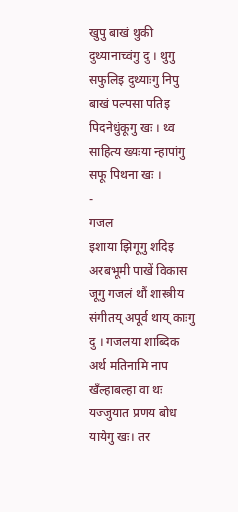खुपु बाखं थुकी दुथ्यानाच्वंगु दु । थुगु सफुलिइ दुथ्याःगु निपु बाखं पल्पसा पतिइ पिदनेधुंकूगु खः । थ्व साहित्य ख्यःया न्हापांगु सफू पिथना खः ।
-
गजल
इशाया झिगूगु शदिइ अरबभूमी पाखें विकास जूगु गजलं थौं शास्त्रीय संगीतय् अपूर्व थाय् काःगु दु । गजलया शाब्दिक अर्थ मतिनामि नाप खँल्हाबल्हा वा थः यज्जुयात प्रणय बोध यायेगु खः। तर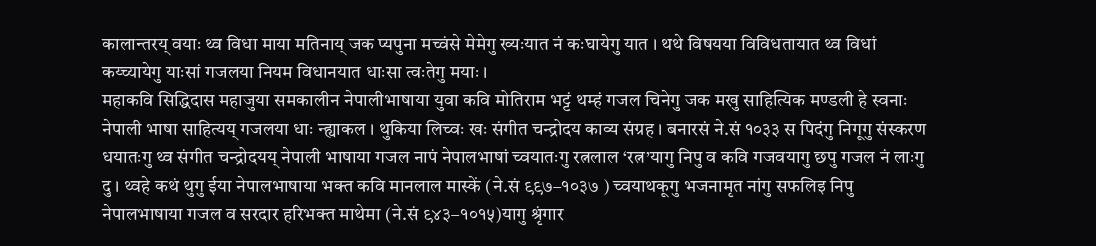कालान्तरय् वयाः थ्व विधा माया मतिनाय् जक प्यपुना मच्वंसे मेमेगु ख्यःयात नं कःघायेगु यात । थथे विषयया विविधतायात थ्व विधां कय्च्यायेगु याःसां गजलया नियम विधानयात धाःसा त्वःतेगु मयाः ।
महाकवि सिद्धिदास महाजुया समकालीन नेपालीभाषाया युवा कवि मोतिराम भट्टं थम्हं गजल चिनेगु जक मखु साहित्यिक मण्डली हे स्वनाः नेपाली भाषा साहित्यय् गजलया धाः न्ह्याकल । थुकिया लिच्वः खः संगीत चन्द्रोदय काव्य संग्रह । बनारसं ने.सं १०३३ स पिदंगु निगूगु संस्करण धयातःगु थ्व संगीत चन्द्रोदयय् नेपाली भाषाया गजल नापं नेपालभाषां च्वयातःगु रत्नलाल ‘रत्न’यागु निपु व कवि गजवयागु छपु गजल नं लाःगु दु । थ्वहे कथं थुगु ईया नेपालभाषाया भक्त कवि मानलाल मास्कें (ने.सं ९९७–१०३७ ) च्वयाथकूगु भजनामृत नांगु सफलिइ निपु नेपालभाषाया गजल व सरदार हरिभक्त माथेमा (ने.सं ९४३–१०१५)यागु श्रृंगार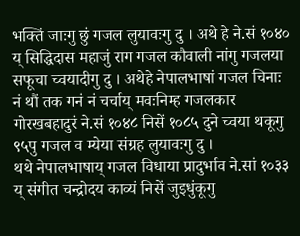भक्तिं जाःगु छुं गजल लुयावःगु दु । अथे हे ने.सं १०४० य् सिद्धिदास महाजुं राग गजल कौवाली नांगु गजलया सफूचा च्वयादीगु दु । अथेहे नेपालभाषां गजल चिनाः नं थौं तक गनं नं चर्चाय् मवःनिम्ह गजलकार गोरखबहादुरं ने.सं १०४८ निसें १०८५ दुने च्वया थकूगु ९५पु गजल व म्येया संग्रह लुयावःगु दु ।
थथे नेपालभाषाय् गजल विधाया प्रादुर्भाव ने.सां १०३३ य् संगीत चन्द्रोदय काव्यं निसें जुइधुंकूगु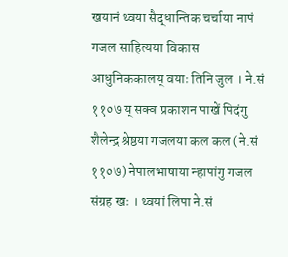खयानं थ्वया सैद्धान्तिक चर्चाया नापं गजल साहित्यया विकास आधुनिककालय् वयाः तिनि जुल । ने.सं ११०७ य् सक्व प्रकाशन पाखें पिदंगु शैलेन्द्र श्रेष्ठया गजलया कल कल (ने.सं ११०७) नेपालभाषाया न्हापांगु गजल संग्रह खः । थ्वयां लिपा ने.सं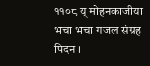११०८ य् मोहनकाजीया भचा भचा गजल संग्रह पिदन ।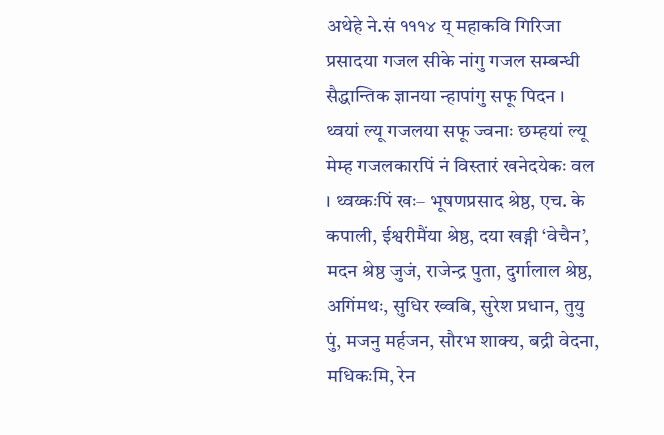अथेहे ने.सं १११४ य् महाकवि गिरिजा प्रसादया गजल सीके नांगु गजल सम्बन्धी सैद्धान्तिक ज्ञानया न्हापांगु सफू पिदन । थ्वयां ल्यू गजलया सफू ज्वनाः छम्हयां ल्यू मेम्ह गजलकारपिं नं विस्तारं खनेदयेकः वल । थ्वय्कःपिं खः– भूषणप्रसाद श्रेष्ठ, एच. के कपाली, ईश्वरीमैंया श्रेष्ठ, दया खड्गी ‘वेचैन’, मदन श्रेष्ठ जुजं, राजेन्द्र पुता, दुर्गालाल श्रेष्ठ, अगिंमथः, सुधिर ख्वबि, सुरेश प्रधान, तुयु पुं, मजनु मर्हजन, सौरभ शाक्य, बद्री वेदना, मधिकःमि, रेन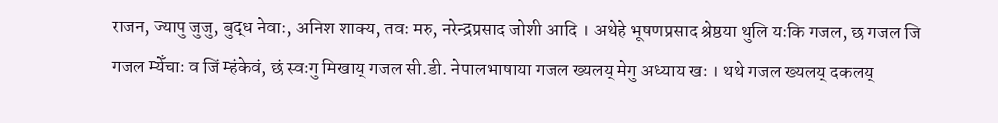राजन, ज्यापु जुजु, बुद्ध नेवाः, अनिश शाक्य, तवः मरु, नरेन्द्रप्रसाद जोशी आदि । अथेहे भूषणप्रसाद श्रेष्ठया थुलि यःकि गजल, छ गजल जि गजल म्येँचाः व जिं म्हंकेवं, छं स्वःगु मिखाय् गजल सी.डी. नेपालभाषाया गजल ख्यलय् मेगु अध्याय खः । थथे गजल ख्यलय् दकलय्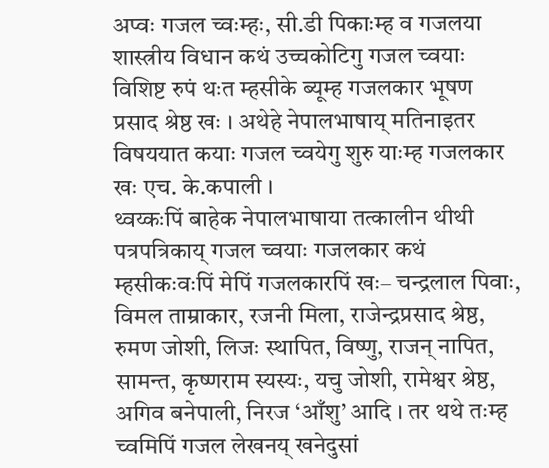अप्वः गजल च्वःम्हः, सी.डी पिकाःम्ह व गजलया शास्त्रीय विधान कथं उच्चकोटिगु गजल च्वयाः विशिष्ट रुपं थःत म्हसीके ब्यूम्ह गजलकार भूषण प्रसाद श्रेष्ठ खः । अथेहे नेपालभाषाय् मतिनाइतर विषययात कयाः गजल च्वयेगु शुरु याःम्ह गजलकार खः एच. के.कपाली ।
थ्वय्कःपिं बाहेक नेपालभाषाया तत्कालीन थीथी पत्रपत्रिकाय् गजल च्वयाः गजलकार कथं म्हसीकःवःपिं मेपिं गजलकारपिं खः– चन्द्रलाल पिवाः, विमल ताम्राकार, रजनी मिला, राजेन्द्रप्रसाद श्रेष्ठ, रुमण जोशी, लिजः स्थापित, विष्णु, राजन् नापित, सामन्त, कृष्णराम स्यस्यः, यचु जोशी, रामेश्वर श्रेष्ठ, अगिव बनेपाली, निरज ‘आँशु’ आदि । तर थथे तःम्ह च्वमिपिं गजल लेखनय् खनेदुसां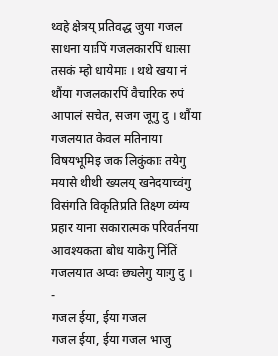थ्वहे क्षेत्रय् प्रतिवद्ध जुया गजल साधना याःपिं गजलकारपिं धाःसा तसकं म्हो धायेमाः । थथे खया नं थौंया गजलकारपिं वैचारिक रुपं आपालं सचेत, सजग जूगु दु । थौंया गजलयात केवल मतिनाया विषयभूमिइ जक लिकुंकाः तयेगु मयासे थीथी ख्यलय् खनेदयाच्वंगु विसंगति विकृतिप्रति तिक्ष्ण व्यंग्य प्रहार याना सकारात्मक परिवर्तनया आवश्यकता बोध याकेगु निंतिं गजलयात अप्वः छ्यलेगु याःगु दु ।
-
गजल ईया, ईया गजल
गजल ईया, ईया गजल भाजु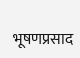भूषणप्रसाद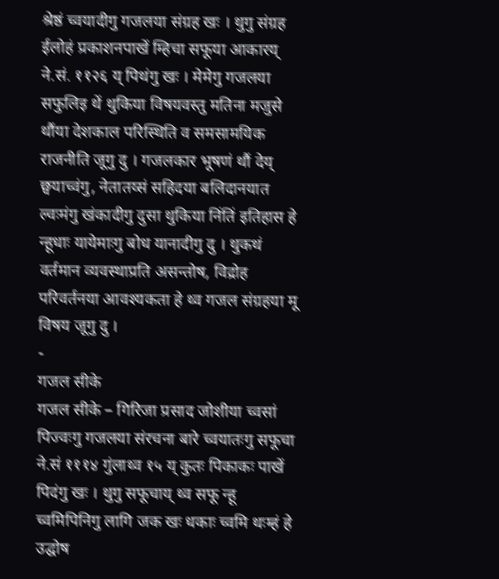श्रेष्ठं च्वयादीगु गजलया संग्रह खः । थुगु संग्रह ईलोहं प्रकाशनपाखें म्हिचा सफूया आकारय् ने.सं. ११२६ य् पिथंगु खः । मेमेगु गजलया सफुलिइ थें थुकिया विषयवस्तु मतिना मजुसे थौंया देशकाल परिस्थिति व समसामयिक राजनीति जूगु दु । गजलकार भूषणं थौं देय् छ्वयाच्वंगु, नेतातय्सं सहिदया बलिदानयात ल्वःमंगु खंकादीगु दुसा थुकिया निंतिं इतिहास हे न्हूधाः यायेमाःगु बोध यानादीगु दु । थुकथं वर्तमान व्यवस्थाप्रति असन्तोष, विद्रोह परिवर्तनया आवश्यकता हे थ्व गजल संग्रहया मू विषय जूगु दु ।
-
गजल सीके
गजल सीके – गिरिजा प्रसाद जोशीया च्वसां पिज्वःगु गजलया संरचना बारे च्वयातःगु सफूचा ने.सं १११४ गुंलाथ्व १५ य् कुतः पिकाकः पाखें पिदंगु खः । थुगु सफूचाय् थ्व सफू न्हू च्वमिपिनिगु लागि जक खः धकाः च्वमि थःम्हं हे उद्घोष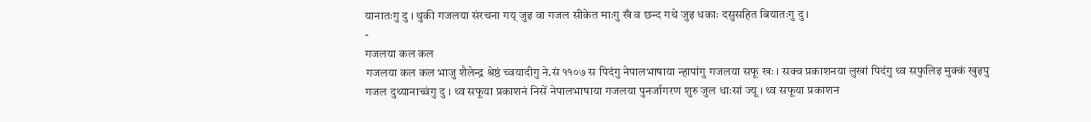यानातःगु दु । थुकी गजलया संरचना गय् जुइ वा गजल सीकेत माःगु खँ व छन्द गथे जुइ धकाः दसुसहित बियातःगु दु ।
-
गजलया कल कल
गजलया कल कल भाजु शैलेन्द्र श्रेष्ठं च्वयादीगु ने.सं ११०७ स पिदंगु नेपालभाषाया न्हापांगु गजलया सफू खः । सक्व प्रकाशनया लुखां पिदंगु थ्व सफुलिइ मुक्कं खुइपु गजल दुथ्यानाच्वंगु दु । थ्व सफूया प्रकाशनं निसें नेपालभाषाया गजलया पुनर्जागरण शुरु जुल धाःसां ज्यू । थ्व सफूया प्रकाशन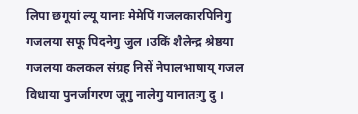लिपा छगूयां ल्यू यानाः मेमेपिं गजलकारपिनिगु गजलया सफू पिदनेगु जुल ।उकिं शैलेन्द्र श्रेष्ठया गजलया कलकल संग्रह निसें नेपालभाषाय् गजल विधाया पुनर्जागरण जूगु नालेगु यानातःगु दु ।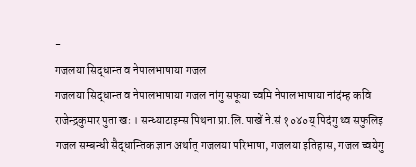-
गजलया सिद्धान्त व नेपालभाषाया गजल
गजलया सिद्धान्त व नेपालभाषाया गजल नांगु सफूया च्वमि नेपालभाषाया नांदंम्ह कवि राजेन्द्रकुमार पुता खः । सन्ध्याटाइम्स पिथना प्रा.लि.पाखें ने.सं १०४०य् पिदंगु थ्व सफुलिइ गजल सम्बन्धी सैद्धान्तिक ज्ञान अर्थात् गजलया परिभाषा, गजलया इतिहास, गजल च्वयेगु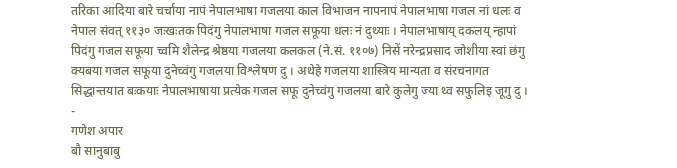तरिका आदिया बारे चर्चाया नापं नेपालभाषा गजलया काल विभाजन नापनापं नेपालभाषा गजल नां धलः व नेपाल संवत् ११३० जःखःतक पिदंगु नेपालभाषा गजल सफूया धलः नं दुथ्याः । नेपालभाषाय् दकलय् न्हापां पिदंगु गजल सफूया च्वमि शैलेन्द्र श्रेष्ठया गजलया कलकल (ने.सं. ११०७) निसें नरेन्द्रप्रसाद जोशीया स्वां छंगु क्यबया गजल सफूया दुनेच्वंगु गजलया विश्लेषण दु । अथेहे गजलया शास्त्रिय मान्यता व संरचनागत सिद्धान्तयात बःकयाः नेपालभाषाया प्रत्येक गजल सफू दुनेच्वंगु गजलया बारे कुलेगु ज्या थ्व सफुलिइ जूगु दु ।
-
गणेश अपार
बौ सानुबाबु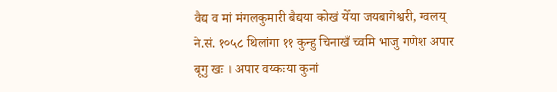वैद्य व मां मंगलकुमारी बैद्यया कोखं येँया जयबागेश्वरी, ग्वलय् ने.सं. १०५८ थिलांगा ११ कुन्हु चिनाखँ च्वमि भाजु गणेश अपार बूगु खः । अपार वय्कःया कुनां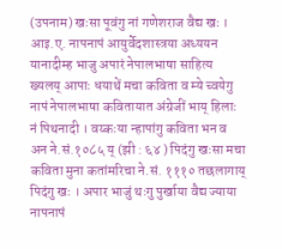(उपनाम) खःसा पूवंगु नां गणेशराज वैद्य खः । आइ.ए. नापनापं आयुर्वेदशास्त्रया अध्ययन यानादीम्ह भाजु अपारं नेपालभाषा साहित्य ख्यलय् आपाः धयाथें मचा कविता व म्ये च्वयेगु नापं नेपालभाषा कवितायात अंग्रेजीं भाय् हिलाः नं पिथनादी । वय्कःया न्हापांगु कविता भन व अन ने.सं.१०८५ य् (झी : ६४ ) पिदंगु खःसा मचा कविता मुना कतांमरिचा ने.सं. १११० तछलागाय् पिदंगु खः । अपार भाजुं थःगु पुर्खाया वैद्य ज्याया नापनापं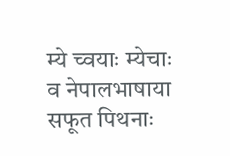म्ये च्वयाः म्येचाः व नेपालभाषाया सफूत पिथनाः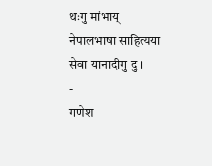थःगु मांभाय् नेपालभाषा साहित्यया सेवा यानादीगु दु ।
-
गणेश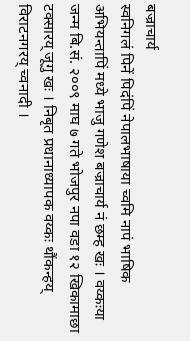बज्राचार्य
स्वनिगलं पिनें पिदंपिं नेपालभाषाया च्वमि नापं भाषिक अभियन्तापिं मध्ये भाजु गणेश बज्राचार्य नं छम्ह खः । वय्कःया जन्म बि.सं. २००९ माघ ७ गते भोजपुर नपा वडा १२ खिकामाछा टक्सारय् जूगु खः । निबृत प्रधानाध्यापक वय्कः थौंकन्हय् विराटनगरय् च्वनादी ।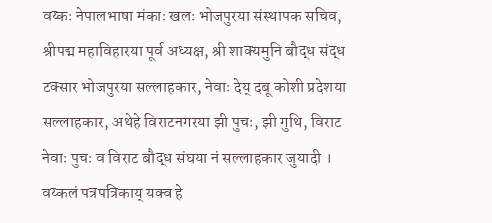वय्कः नेपालभाषा मंकाः खलः भोजपुरया संस्थापक सचिव, श्रीपद्म महाविहारया पूर्व अध्यक्ष, श्री शाक्यमुनि बौद्ध संद्ध टक्सार भोजपुरया सल्लाहकार, नेवाः देय् दबू कोशी प्रदेशया सल्लाहकार, अथेहे विराटनगरया झी पुचः, झी गुथि, विराट नेवाः पुचः व विराट बौद्ध संघया नं सल्लाहकार जुयादी । वय्कलं पत्रपत्रिकाय् यक्व हे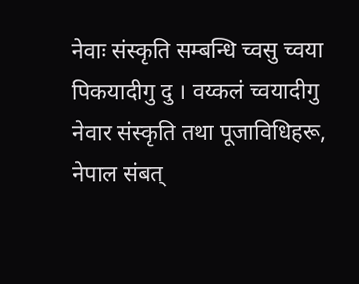नेवाः संस्कृति सम्बन्धि च्वसु च्वया पिकयादीगु दु । वय्कलं च्वयादीगु नेवार संस्कृति तथा पूजाविधिहरू, नेपाल संबत्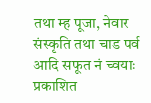तथा म्ह पूजा, नेवार संस्कृति तथा चाड पर्व आदि सफूत नं च्वयाः प्रकाशित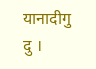यानादीगु दु ।